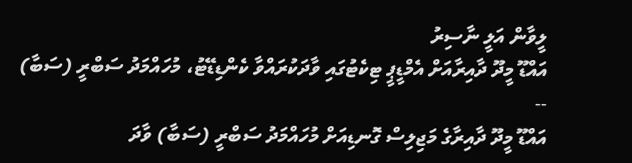ލީވާން އަލީ ނާސިރު
އައްޑޫ މީދޫ ދާއިރާއަށް އެމްޑީޕީ ޓިކެޓުގައި ވާދަކުރައްވާ ކެންޑިޑޭޓު، މުހައްމަދު ސަބްރީ (ސަބާ) --
އައްޑޫ މީދޫ ދާއިރާގެ މަޖިލިސް ގޮނޑިއަށް މުހައްމަދު ސަބްރީ (ސަބާ) ވާދަ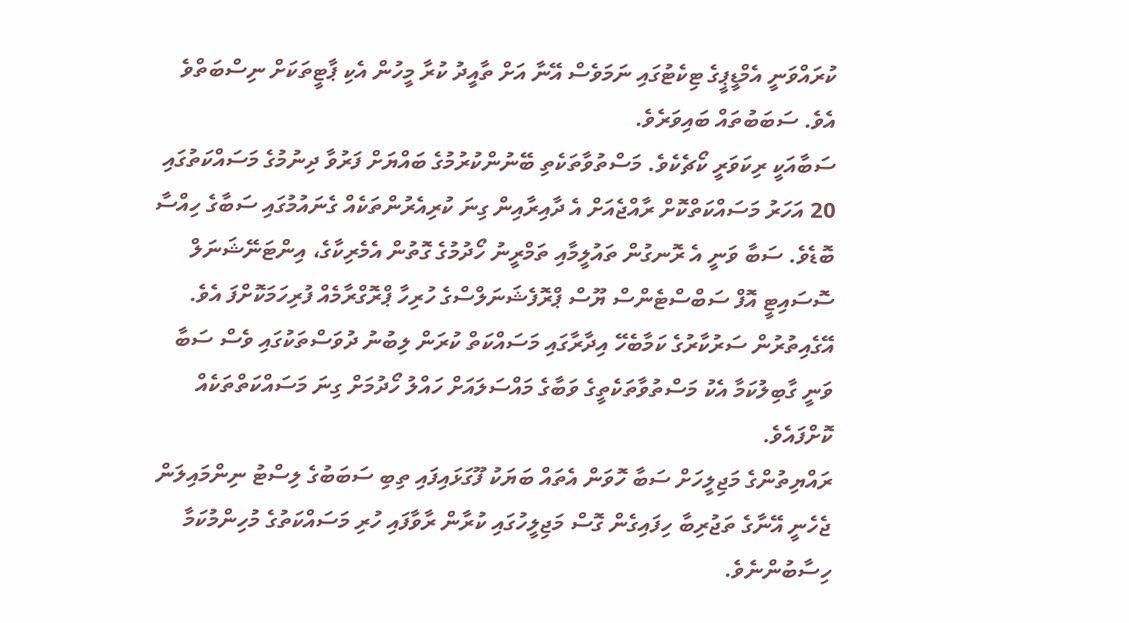ކުރައްވަނީ އެމްޑީޕީގެ ޓިކެޓުގައި ނަމަވެސް އޭނާ އަށް ތާއީދު ކުރާ މީހުން އެކި ޕާޓީތަކަށް ނިސްބަތްވެ އެވެ. ސަބަބުތައް ބައިވަރެވެ.
ސަބާއަކީ ރިކަވަރީ ކޯޗެކެވެ. މަސްތުވާތަކެތި ބޭނުންކުރުމުގެ ބައްޔަށް ފަރުވާ ދިނުމުގެ މަސައްކަތުގައި 20 އަހަރު މަސައްކަތްކޮށް ރާއްޖެއަށް އެ ދާއިރާއިން ގިނަ ކުރިއެރުންތަކެއް ގެނައުމުގައި ސަބާގެ ހިއްސާ ބޮޑެވެ. ސަބާ ވަނީ އެ ރޮނގުން ތައުލީމާއި ތަމްރީނު ހޯދުމުގެ ގޮތުން އެމެރިކާގެ، އިންޓަނޭޝަނަލް ސޮސައިޓީ އޮފް ސަބްސްޓެންސް ޔޫސް ޕްރޮފެޝަނަލްސްގެ ހުރިހާ ޕްރޮގްރާމެއް ފުރިހަމަކޮށްފަ އެވެ.
އޭގެއިތުރުން ސަރުކާރުގެ ކަމާބެހޭ އިދާރާގައި މަސައްކަތް ކުރަން ލިބުނު ދުވަސްތަކުގައި ވެސް ސަބާ ވަނީ ގާބިލުކަމާ އެކު މަސްތުވާތަކެތީގެ ވަބާގެ މައްސަލައަށް ހައްލު ހޯދުމަށް ގިނަ މަސައްކަތްތަކެއް ކޮށްފައެވެ.
ރައްޔިތުންގެ މަޖިލީހަށް ސަބާ ހޮވަން އެތައް ބަޔަކު ފޫގަޅައިފައި ތިބި ސަބަބުގެ ލިސްޓު ނިންމައިލަން ޖެހެނީ އޭނާގެ ތަޖުރިބާ ހިފައިގެން ގޮސް މަޖިލީހުގައި ކުރާން ރާވާފައި ހުރި މަސައްކަތުގެ މުހިންމުކަމާ ހިސާބުންނެވެ.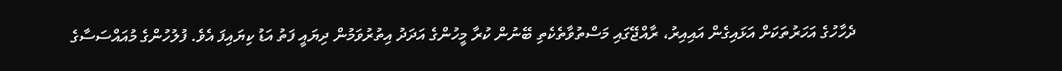ދެހާހުގެ އަހަރުތަކަށް އަޅައިގެން އައިއިރު، ރާއްޖޭގައި މަސްތުވާތެކެތި ބޭނުން ކުރާ މީހުންގެ އަދަދު އިތުރުވަމުން ދިޔައީ ފަތު އަޑު ކިޔައިފަ އެވެ. ފުލުހުންގެ މުއައްސަސާގެ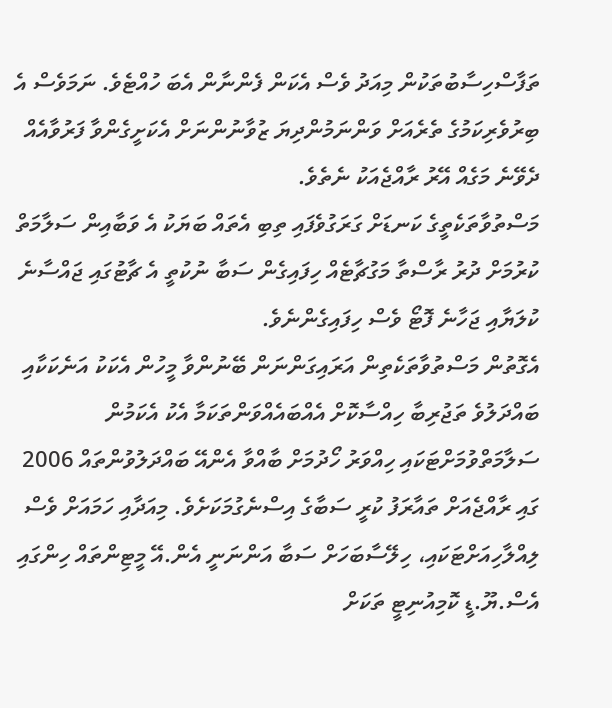ތަފާސްހިސާބުތަކުން މިއަދު ވެސް އެކަން ފެންނާން އެބަ ހުއްޓެވެ. ނަމަވެސް އެ ބިރުވެރިކަމުގެ ތެރެއަށް ވަންނަމުންދިޔަ ޒުވާނުންނަށް އެކަށީގެންވާ ފަރުވާއެއް ދެވޭނެ މަގެއް އޭރު ރާއްޖެއަކު ނެތެވެ.
މަސްތުވާތަކެތީގެ ކަނޑަށް ގަރަގުވެފައި ތިބި އެތައް ބަޔަކު އެ ވަބާއިން ސަލާމަތް ކުރުމަށް ދުރު ރާސްތާ މަގުޗާޓެއް ހިފައިގެން ސަބާ ނުކުތީ އެ ޗާޓުގައި ޖައްސާނެ ކުލަޔާއި ޖަހާނެ ފޮޓޯ ވެސް ހިފައިގެންނެވެ.
އެގޮތުން މަސްތުވާތަކެތިން އަރައިގަންނަން ބޭނުންވާ މީހުން އެކަކު އަނެކަކާއި ބައްދަލުވެ ތަޖުރިބާ ހިއްސާކޮށް އެއްބައެއްވަންތަކަމާ އެކު އެކަމުން ސަލާމަތްވުމަށްޓަކައި ހިއްވަރު ހޯދުމަށް ބާއްވާ އެންއޭ ބައްދަލުވުންތައް 2006 ގައި ރާއްޖެއަށް ތައާރަފު ކުރީ ސަބާގެ އިސްނެގުމަކަށެވެ. މިއަދާއި ހަމައަށް ވެސް ލިއްލާހިއަށްޓަކައި، ހިލޭސާބަހަށް ސަބާ އަންނަނީ އެން.އޭ މީޓިންތައް ހިންގައި އެސް.ޔޫ.ޑީ ކޮމިއުނިޓީ ތަކަށް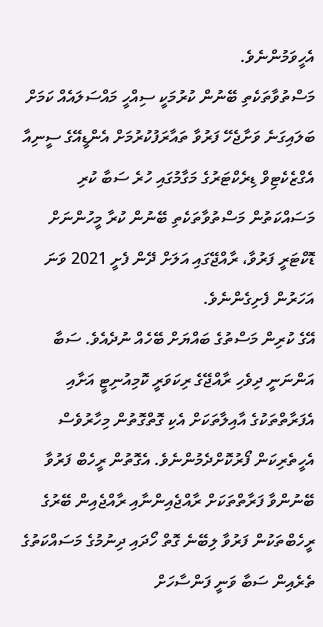އެހީވަމުންނެވެ.
މަސްތުވާތަކެތި ބޭނުން ކުރުމަކީ ސިއްހީ މައްސަލައެއް ކަމަށް ބަލައިގަނެ ވަށާޖެހޭ ފަރުވާ ތައާރަފުކުރުމަށް އެންޑީއޭގެ ސީނިއާ އެގްޒެކެޓިވް ޑިރެކްޓަރުގެ މަގާމުގައި ހުރެ ސަބާ ކުރި މަސައްކަތުން މަސްތުވާތަކެތި ބޭނުން ކުރާ މީހުންނަށް ޑޮކްޓަރީ ފަރުވާ، ރާއްޖޭގައި އަލަށް ދޭން ފެށީ 2021 ވަނަ އަހަރުން ފެށިގެންނެވެ.
އޭގެ ކުރިން މަސްތުގެ ބައްޔަށް ބޭހެއް ނުދެއެވެ. ސަބާ އަންނަނީ ދިވެހި ރާއްޖޭގެ ރިކަވަރީ ކޮމިއުނިޓީ އަށާއި އެފަރާތްތަކުގެ އާއިލާތަކަށް އެކި ގޮތްގޮތުން މިހާރުވެސް އެހީތެރިކަން ފޯރުކޮށްދެމުންނެވެ. އެގޮތުން ރީހެބް ފަރުވާ ބޭނުންވާ ފަރާތްތަކަށް ރާއްޖެއިންނާއި ރާއްޖެއިން ބޭރުގެ ރީހެބްތަކުން ފަރުވާ ލިބޭނެ ގޮތް ހޯދައި ދިނުމުގެ މަސައްކަތުގެ ތެރެއިން ސަބާ ވަނީ ފަންސާހަށް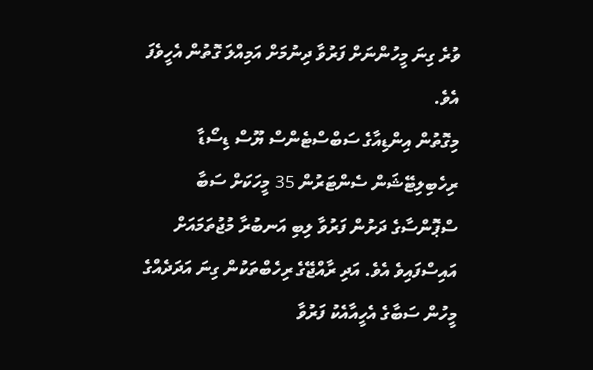ވުރެ ގިނަ މީހުންނަށް ފަރުވާ ދިނުމަށް އަމިއްލަ ގޮތުން އެހީވެފަ އެވެ.
މިގޮތުން އިންޑިއާގެ ސަބްސްޓެންސް ޔޫސް ޑިސޯޑާ ރިހެބިލިޓޭޝަން ސެންޓަރުން 35 މީހަކަށް ސަބާ ސްޕޮންސާގެ ދަށުން ފަރުވާ ލިބި އަނބުރާ މުޖުތަމައަށް އައިސްފައިވެ އެވެ. އަދި ރާއްޖޭގެ ރިހެބްތަކުން ގިނަ އަދަދެއްގެ މީހުން ސަބާގެ އެހީއާއެކު ފަރުވާ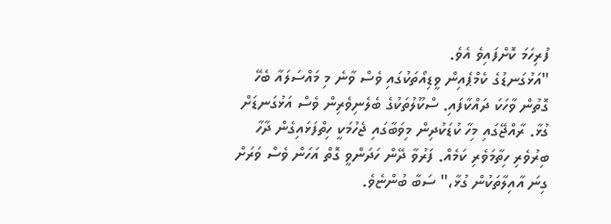ފުރިހަމަ ކޮށްފައިވެ އެވެ.
"އަޅުގަނޑުގެ ކެމްޕެއިން ވީޑިއޯތަކުގައި ވެސް ވާނެ މި މައްސަލައާ ބެހޭ ގޮތުން ވާހަކަ ދައްކާފައި. ސްކޫލުތަކުގެ ބެލެނިވެރިން ވެސް އަޅުގަނޑަށް ގުޅާ. ރާއްޖޭގައި މިހާ ކުޑަކުދިން މިވަބާގައި ޖެހުމަކީ ހިތްފަޅައިގެން ދާހާ ބިރުވެރި ހިތާމަވެރި ކަމެއް. ފަރުވާ ދޭން ހަދަންވީ ގޮތް އަހަން ވެސް ވަރަށް ގިނަ އާއިލާތަކުން ގުޅާ،" ސަބާ ބުންޏެވެ.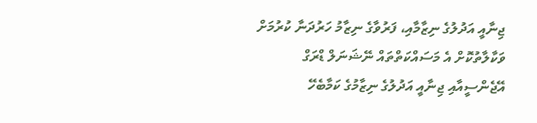ޖިނާއީ އަދުލުގެ ނިޒާމާއި، ފަރުވާގެ ނިޒާމު ހަރުދަނާ ކުރުމަށް ވަކާލާތުކޮށް އެ މަސައްކަތްތައް ނޭޝަނަލް ޑްރަގް އޭޖެންސީއާއި ޖިނާއީ އަދުލުގެ ނިޒާމުގެ ކަމާބެހޭ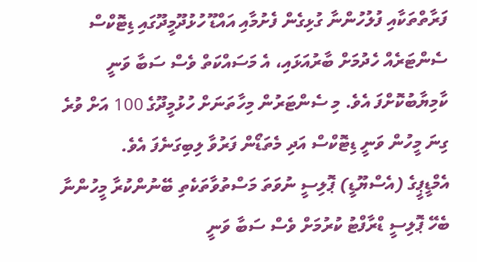ފަރާތްތަކާއި ފުލުހުންނާ ގުޅިގެން ފެށުމާއި އައްޑޫ ހުޅުދޫމީދޫގައި ޑިޓޮކްސް ސެންޓަރެއް ހެދުމަށް ބާރުއަޅައި، އެ މަސައްކަތް ވެސް ސަބާ ވަނީ ކާމިޔާބުކޮށްފަ އެވެ. މި ސެންޓަރުން މިހާތަނަށް ހުޅުމީދޫގެ 100 އަށް ވުރެ ގިނަ މީހުން ވަނީ ޑިޓޮކްސް އަދި މެތަޑޯން ފަރުވާ ލިބިގަނެފަ އެވެ.
އެމްޑީޕީގެ (އެސްޔޫޑީ) ޕޮލިސީ ނުވަތަ މަސްތުވާތަކެތި ބޭނުންކުރާ މީހުންނާ ބެހޭ ޕޮލިސީ ޑްރާފްޓު ކުރުމަށް ވެސް ސަބާ ވަނީ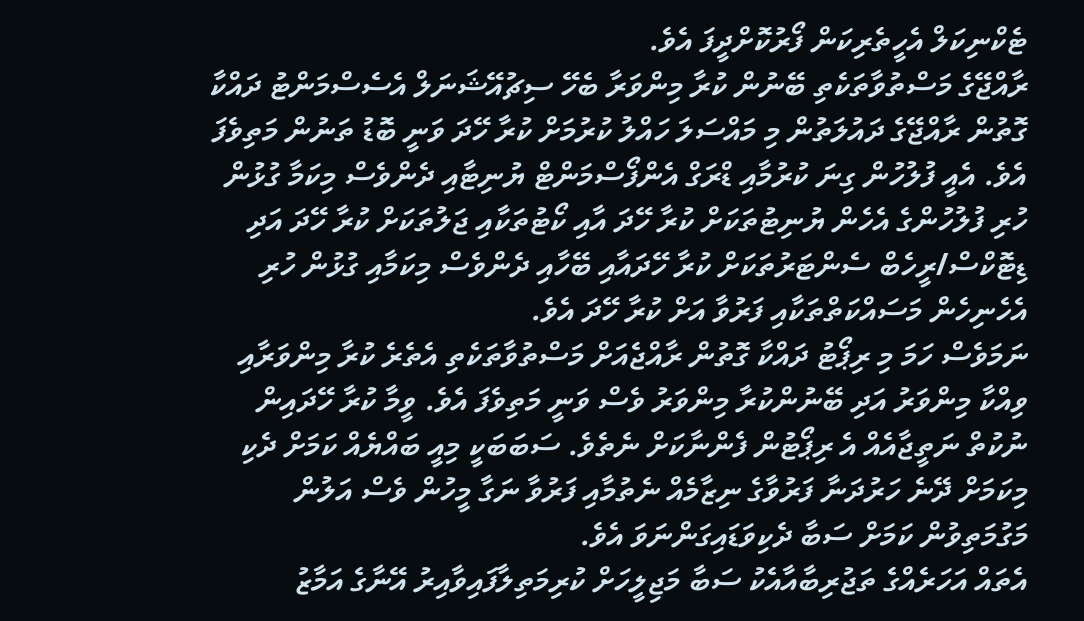ޓެކްނިކަލް އެހީތެރިކަން ފޯރުކޮށްދީފަ އެވެ.
ރާއްޖޭގެ މަސްތުވާތަކެތި ބޭނުން ކުރާ މިންވަރާ ބެހޭ ސިޗުއޭޝަނަލް އެސެސްމަންޓު ދައްކާ ގޮތުން ރާއްޖޭގެ ދައުލަތުން މި މައްސަލަ ހައްލު ކުރުމަށް ކުރާ ހޭދަ ވަނީ ބޮޑު ތަނުން މަތިވެފަ އެވެ. އެއީ ފުލުހުން ގިނަ ކުރުމާއި ޑްރަގް އެންފޯސްމަންޓް ޔުނިޓާއި ދެންވެސް މިކަމާ ގުޅުން ހުރި ފުލުހުންގެ އެހެން ޔުނިޓުތަކަށް ކުރާ ހޭދަ އާއި ކޯޓުތަކާއި ޖަލުތަކަށް ކުރާ ހޭދަ އަދި ޑިޓޮކްސް/ރީހެބް ސެންޓަރުތަކަށް ކުރާ ހޭދައާއި ބޭހާއި ދެންވެސް މިކަމާއި ގުޅުން ހުރި އެހެނިހެން މަސައްކަތްތަކާއި ފަރުވާ އަށް ކުރާ ހޭދަ އެވެ.
ނަމަވެސް ހަމަ މި ރިޕޯޓު ދައްކާ ގޮތުން ރާއްޖެއަށް މަސްތުވާތަކެތި އެތެރެ ކުރާ މިންވަރާއި ވިއްކާ މިންވަރު އަދި ބޭނުންކުރާ މިންވަރު ވެސް ވަނީ މަތިވެފަ އެވެ. ވީމާ ކުރާ ހޭދައިން ނުކުތް ނަތީޖާއެއް އެ ރިޕޯޓުން ފެންނާކަށް ނެތެވެ. ސަބަބަކީ މިއީ ބައްޔެއް ކަމަށް ދެކި މިކަމަށް ދޭނެ ހަރުދަނާ ފަރުވާގެ ނިޒާމެއް ނެތުމާއި ފަރުވާ ނަގާ މީހުން ވެސް އަލުން މަގުމަތިވުން ކަމަށް ސަބާ ދެކިވަޑައިގަންނަވަ އެވެ.
އެތައް އަހަރެއްގެ ތަޖުރިބާއާއެކު ސަބާ މަޖިލީހަށް ކުރިމަތިލާފައިވާއިރު އޭނާގެ އަމާޒު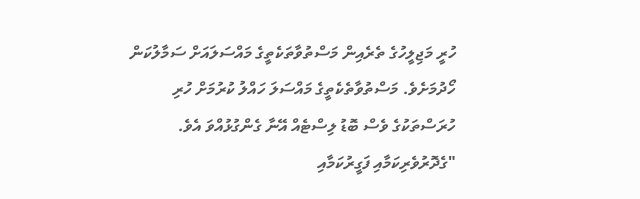ހުރީ މަޖިލީހުގެ ތެރެއިން މަސްތުވާތަކެތީގެ މައްސަލައަށް ސަމާލުކަން ހޯދުމަށެވެ. މަސްތުވާތެކެތީގެ މައްސަލަ ހައްލު ކުރުމަށް ހުރި ހުރަސްތަކުގެ ވެސް ބޮޑު ލިސްޓެއް އޭނާ ގެންގުޅުއްވަ އެވެ.
"ގެދޮރުވެރިކަމާއި ފަގީރުކަމާއި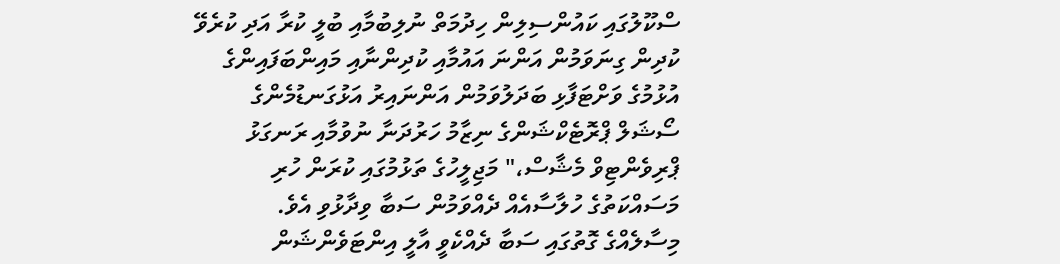ސްކޫލުގައި ކައުންސިލިން ހިދުމަތް ނުލިބުމާއި ބުލީ ކުރާ އަދި ކުރެވޭ ކުދިން ގިނަވަމުން އަންނަ އައުމާއި ކުދިންނާއި މައިންބަފައިންގެ އުޅުމުގެ ވަށްޓަފާޅި ބަދަލުވަމުން އަންނައިރު އަޅުގަނޑުމެންގެ ސޯޝަލް ޕްރޮޓެކްޝަންގެ ނިޒާމު ހަރުދަނާ ނުވުމާއި ރަނގަޅު ޕްރިވެންޓިވް މެޝާސް،" މަޖިލީހުގެ ތަޅުމުގައި ކުރަން ހުރި މަސައްކަތުގެ ހުލާސާއެއް ދެއްވަމުން ސަބާ ވިދާޅުވި އެވެ.
މިސާލެއްގެ ގޮތުގައި ސަބާ ދެއްކެވީ އާލީ އިންޓަވެންޝަން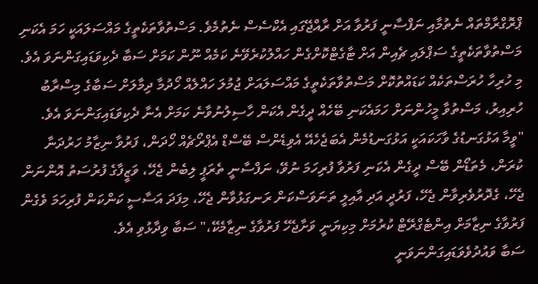ޕްރޮގްރާމްތައް ނެތުމާއި ނަފްސާނީ ފަރުވާ އަށް ރާއްޖޭގައި އެކްސެސް ނެތުމެވެ. މަސްތުވާތަކެތީގެ މައްސަލައަކީ ހަމަ އެކަނި މަސްތުވާތަކެތީގެ ސަޕްލައި ޗެއިން އަށް ޓާގެޓްކޮށްގެން ހައްލުކުރެވޭނެ ކަމެއް ނޫން ކަމަށް ސަބާ ދެކިވަޑައިގަންނަވަ އެވެ.
މި ހުރިހާ ހުރަސްތަކެއް ކަޑައްތުކޮށް މަސްތުވާތަކެތީގެ މައްސަލައަށް ޖުމުލަ ހައްލެއް ހޯދުމާ ދިމާލަށް ސަބާގެ މިސްރާބު ހުރިއިރު، މަސްތުވާ މީހުންނަށް ހަމައެކަނި ބޭހެއް ދީގެން އެކަން ހާސިލުނުވާނެ ކަމަށް އެނާ ދެކިވަޑައިގަންނަވަ އެވެ.
"ވީމާ އަޅުގަނޑުގެ ވާހަކައަކީ އަޅުގަނޑުމެން އެބަޖެހެއޭ އެވިޑެންސް ބޭސްޑް އެޕްރޯޗެއް ހޯދަން، ފަރުވާ ނިޒާމު ހަރުދަނާ ކުރަން، މެތަޑޯން ބޭސް ދީގެން އެކަނި ފަރުވާ ފުރިހަމަ ނުވޭ، ނަފްސާނީ ތެރަޕީ ލިބެން ޖެހޭ، ވަޒީފާގެ ފުރުސަތު އޮންނަން ޖެހޭ، ގެދޮރުވެރިވާން ޖެހޭ، ފަރުދީ އަދި އާއިލީ ތަނަވަސްކަން ރަނގަޅުވާން ޖެހޭ، މިފަދަ އަސާސީ ކަންކަން ފުރިހަމަ ވެގެން ފަރުވާގެ ނިޒާމަށް އިންޓެގްރޭޓް ކުރުމަށް މިކިޔަނީ ވަށާޖެހޭ ފަރުވާގެ ނިޒާމެކޭ،" ސަބާ ވިދާޅުވި އެވެ.
ސަބާ ވައުދުވެވަޑައިގަންނަވަނީ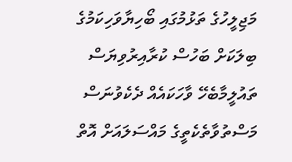މަޖިލީހުގެ ތަޅުމުގައި ބޯހިޔާވަހިކަމުގެ ބިލަކަށް ބަހުސް ކުރާއިރުވިޔަސް ތައުލީމާބެހޭ ވާހަކައެއް ދެކެވުނަސް މަސްތުވާތެކެތީގެ މައްސަލައަށް އޮތް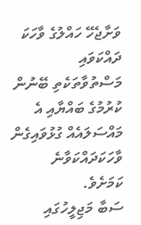ވަށާޖެހޭ ހައްލުގެ ވާހަކަ ދައްކަވައި މަސްތުވާތަކެތި ބޭނުން ކުރުމުގެ ބައްޔާއި އެ މައްސަލައެއް ގުޅުވައިގެން ވާހަކަދައްކަވާނެ ކަމަށެވެ.
ސަބާ މަޖިލީހުގައި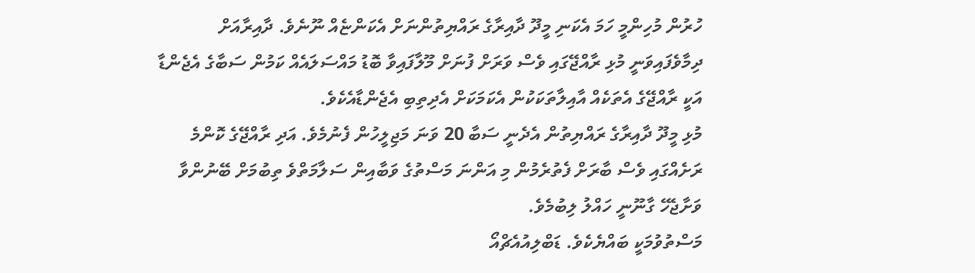ހުރުން މުހިންމީ ހަމަ އެކަނި މީދޫ ދާއިރާގެ ރައްޔިތުންނަށް އެކަންޏެއް ނޫނެވެ. ދާއިރާއަށް ދިމާވެފައިވަނީ މުޅި ރާއްޖޭގައި ވެސް ވަރަށް ފުނަށް މޫލާފައިވާ ބޮޑު މައްސަލައެއް ކަމުން ސަބާގެ އެޖެންޑާ އަކީ ރާއްޖޭގެ އެތަކެއް އާއިލާތަކަކުން އެކަމަކަށް އެދިތިބި އެޖެންޑާއެކެވެ.
މުޅި މީދޫ ދާއިރާގެ ރައްޔިތުން އެދެނީ ސަބާ 20 ވަނަ މަޖިލީހުން ފެނުމެވެ. އަދި ރާއްޖޭގެ ކޮންމެ ރަށެއްގައި ވެސް ބާރަށް ފެތުރެމުން މި އަންނަ މަސްތުގެ ވަބާއިން ސަލާމަތްވެ ތިބުމަށް ބޭނުންވާ ވަށާޖެހޭ ގާނޫނީ ހައްލު ލިބުމެވެ.
މަސްތުވުމަކީ ބައްޔެކެވެ. ޑަބްލިއުއެޗްއޯ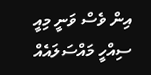އިން ވެސް ވަނީ މިއީ ސިއްހީ މައްސަލައެއް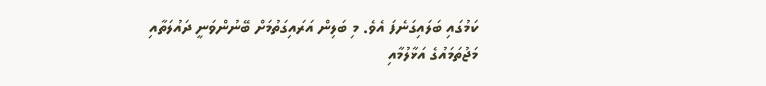ކަމުގައި ބަލައިގަނެފަ އެވެ. މި ބަލިން އަރައިގަތުމަށް ބޭނުންވަނީ ދައުލަތާއި މަޖުތަމައުގެ އަޅާލުމާއި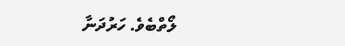ލޯތްބެވެ. ހަރުދަނާ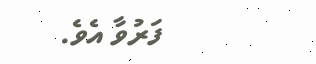ފަރުވާ އެވެ.